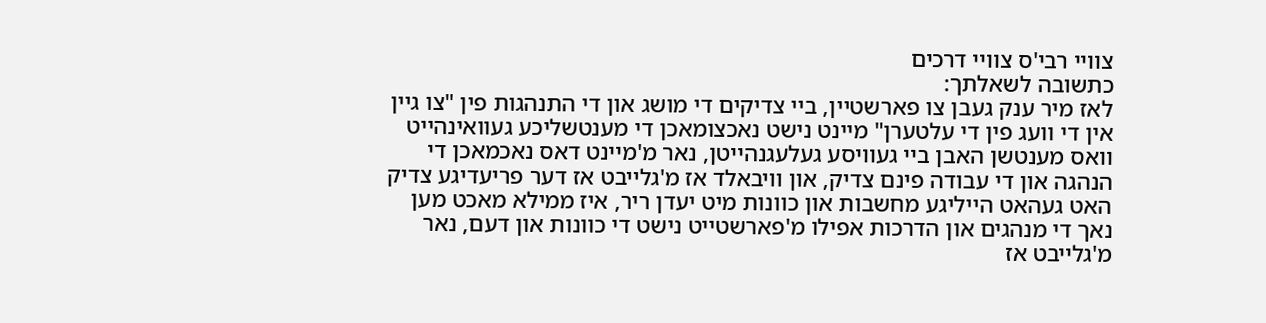צוויי רבי'ס צוויי דרכים
כתשובה לשאלתך:
לאז מיר ענק געבן צו פארשטיין, ביי צדיקים די מושג און די התנהגות פין "צו גיין אין די וועג פין די עלטערן" מיינט נישט נאכצומאכן די מענטשליכע געוואינהייט וואס מענטשן האבן ביי געוויסע געלעגנהייטן, נאר מ'מיינט דאס נאכמאכן די הנהגה און די עבודה פינם צדיק, און וויבאלד אז מ'גלייבט אז דער פריעדיגע צדיק האט געהאט הייליגע מחשבות און כוונות מיט יעדן ריר, איז ממילא מאכט מען נאך די מנהגים און הדרכות אפילו מ'פארשטייט נישט די כוונות און דעם, נאר מ'גלייבט אז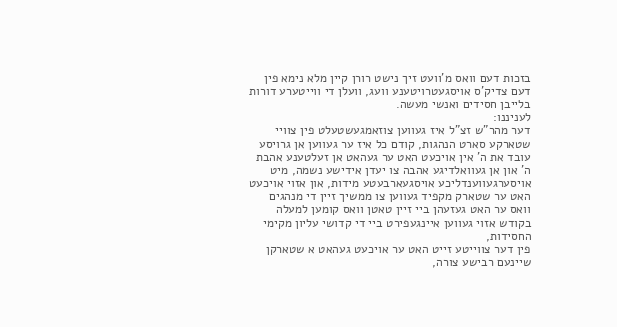בזכות דעם וואס מ'וועט זיך נישט רורן קיין מלא נימא פין דעם צדיק'ס אויסגעטרויטענע וועג, וועלן די ווייטערע דורות בלייבן חסידים ואנשי מעשה.
לעניננו:
דער מהר"ש זצ"ל איז געווען צוזאמגעשטעלט פין צוויי שטארקע סארט הנהגות, קודם כל איז ער געווען אן גרויסע עובד את ה' אין אויכעט האט ער געהאט אן זעלטענע אהבת ה' און אן געוואלדיגע אהבה צו יעדן אידישע נשמה, מיט אויסערגעווענדליכע אויסגעארבעטע מידות, און אזוי אויכעט האט ער שטארק מקפיד געווען צו ממשיך זיין די מנהגים וואס ער האט געזעהן ביי זיין טאטן וואס קומען למעלה בקודש אזוי געווען איינגעפירט ביי די קדושי עליון מקימי החסידות,
פין דער צווייטע זייט האט ער אויכעט געהאט א שטארקן שיינעם רבישע צורה,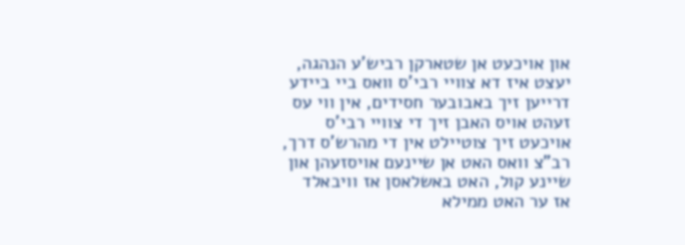און אויכעט אן שטארקן רביש'ע הנהגה,
יעצט איז דא צוויי רבי'ס וואס ביי ביידע דרייען זיך באבובער חסידים, אין ווי עס זעהט אויס האבן זיך די צוויי רבי'ס אויכעט זיך צוטיילט אין די מהרש'ס דרך,
רב"צ וואס האט אן שיינעם אויסזעהן און שיינע קול, האט באשלאסן אז וויבאלד אז ער האט ממילא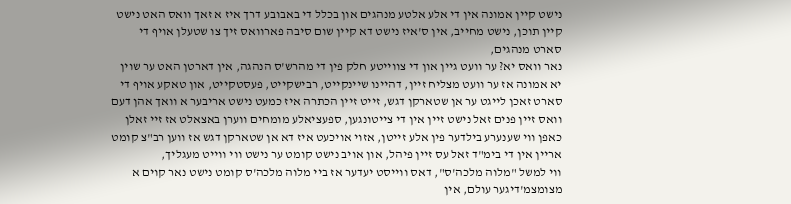נישט קיין אמונה אין די אלע אלטע מנהגים און בכלל די באבובע דרך איז א זאך וואס האט נישט קיין תוכן, נישט מחייב, אין ס'איז נישט דא קיין שום סיבה פארוואס זיך צו שטעלן אויף די סארט מנהגים,
נאר וואס יא? ער וועט גיין און די צווייטע חלק פין די מהרש'ס הנהגה, אין דארטן האט ער שוין יא אמונה אז ער וועט מצליח זיין, דהיינו שיינקייט, רבישקייט, פעסטקייט, און טאקע אויף די סארט זאכן לייגט ער אן שטארקן דגש, זייט זיין הכתרה איז כמעט נישט אריבער א וואך אהן דעם וואס זיין פנים זאל נישט זיין אין די צייטונגען, ספעציאלע מומחים ווערן באצאלט אז זיי זאלן כאפן ווי שענערע בילדער פין אלע זייטן, אזוי אויכעט איז דא אן שטארקן דגש אז ווען רב"צ קומט אריין אין די בימ"ד זאל עס זיין פיהל, און אויב נישט קומט ער נישט ווי ווייט מעגליך,
ווי למשל "מלוה מלכה'ס", דאס ווייסט יעדער אז ביי מלוה מלכה'ס קומט נישט נאר קוים א מצומצמ'דיגער עולם, אין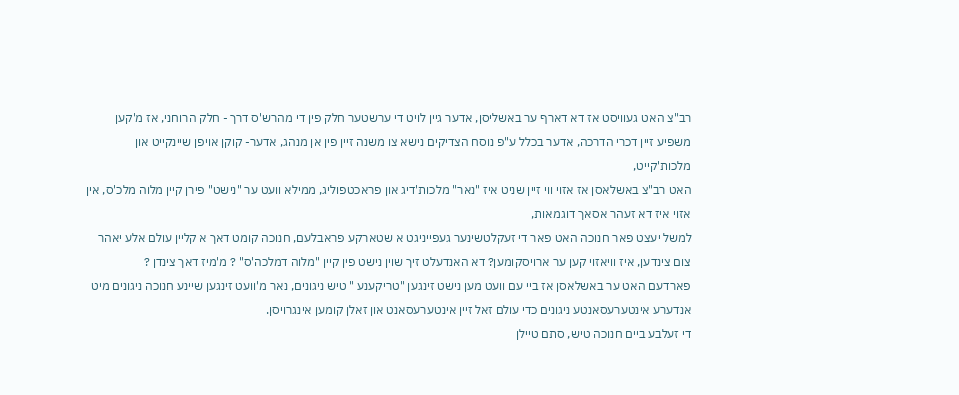רב"צ האט געוויסט אז דא דארף ער באשליסן, אדער גיין לויט די ערשטער חלק פין די מהרש'ס דרך - חלק הרוחני, אז מ'קען משפיע זיין דכרי הדרכה, אדער בכלל ע"פ נוסח הצדיקים נישא צו משנה זיין פין אן מנהג, אדער- קוקן אויפן שיינקייט און מלכות'קייט,
האט רב"צ באשלאסן אז אזוי ווי זיין שניט איז "נאר" מלכות'דיג און פראכטפוליג, ממילא וועט ער "נישט" פירן קיין מלוה מלכ'ס, אין אזוי איז דא זעהר אסאך דוגמאות,
למשל יעצט פאר חנוכה האט פאר די זעקלטשינער געפייניגט א שטארקע פראבלעם, חנוכה קומט דאך א קליין עולם אלע יאהר צום צינדען, איז וויאזוי קען ער ארויסקומען? דא האנדעלט זיך שוין נישט פין קיין "מלוה דמלכה'ס" ? מ'מיז דאך צינדן ?
פארדעם האט ער באשלאסן אז ביי עם וועט מען נישט זינגען "טריקענע " טיש ניגונים, נאר מ'וועט זינגען שיינע חנוכה ניגונים מיט אנדערע אינטערעסאנטע ניגונים כדי עולם זאל זיין אינטערעסאנט און זאלן קומען אינגרויסן.
די זעלבע ביים חנוכה טיש, סתם טיילן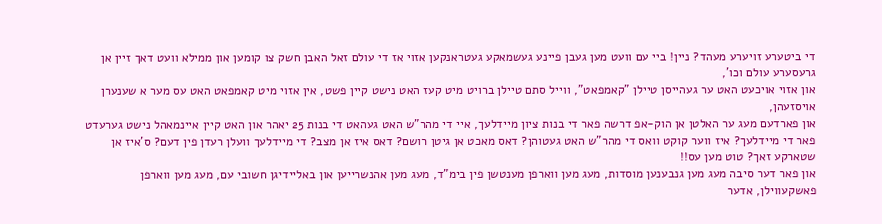די ביטערע זויערע מעהד? ניין! ביי עם וועט מען געבן פיינע געשמאקע געטראנקען אזוי אז די עולם זאל האבן חשק צו קומען און ממילא וועט דאך זיין אן גרעסערע עולם וכו',
און אזוי אויכעט האט ער געהייסן טיילן "קאמפאט", ווייל סתם טיילן ברויט מיט קעז האט נישט קיין פשט, אין אזוי מיט קאמפאט האט עס מער א שענערן אויסזעהן,
און פארדעם מעג ער האלטן אן הוק-אפ דרשה פאר די בנות ציון מיידלעך, איי די מהר"ש האט געהאט די בנות 25 יאהר און האט קיין איינמאהל נישט גערעדט פאר די מיידלעך? איז ווער קוקט וואס די מהר"ש האט געטוהן? דאס מאכט אן גיטן רושם? דאס איז אן מצב? די מיידלעך וועלן רעדן פין דעם? ס'איז אן שטארקע זאך? טוט מען עס!!
און פאר דער סיבה מעג מען גנבענען מוסדות, מעג מען ווארפן מענטשן פין בימ"ד, מעג מען אהנשרייען און באליידיגן חשובי עם, מעג מען ווארפן פאשקעווילן, אדער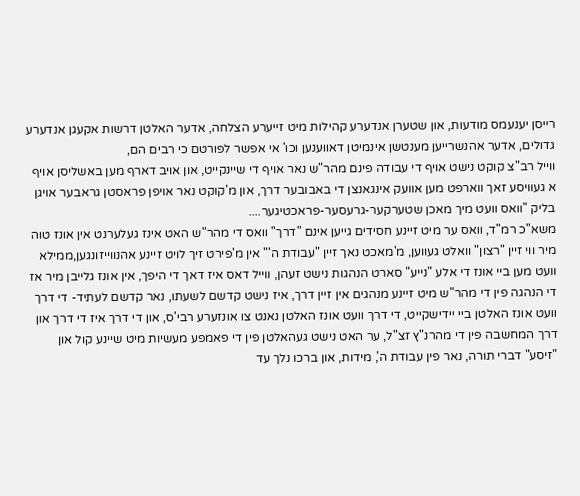רייסן יענעמס מודעות, און שטערן אנדערע קהילות מיט זייערע הצלחה, אדער האלטן דרשות אקעגן אנדערע גדולים, אדער אהנשרייען מענטשן אינמיטן דאווענען וכו' אי אפשר לפורטם כי רבים הם,
ווייל רב"צ קוקט נישט אויף די עבודה פינם מהר"ש נאר אויף די שיינקייט, און אויב דארף מען באשליסן אויף א געוויסע זאך ווארפט מען אוועק אינגאנצן די באבובער דרך, און מ'קוקט נאר אויפן פראסטן גראבער אויגן בליק "וואס וועט מיך מאכן שטערקער-גרעסער-פראכטיגער....
משא"כ רמ"ד, וואס ער מיט זיינע חסידים גייען אינם "דרך" וואס די מהר"ש האט אינז געלערנט אין אונז טוה מיר ווי זיין "רצון" וואלט געווען, מ'מאכט נאך זיין "עבודת ה'" אין מ'פירט זיך לויט זיינע אהנווייזונגען,ממילא וועט מען ביי אונז די אלע "נייע" סארט הנהגות נישט זעהן, ווייל דאס איז דאך די היפך, אין אונז גלייבן מיר אז די הנהגה פין די מהר"ש מיט זיינע מנהגים אין זיין דרך, איז נישט קדשם לשעתו, נאר קדשם לעתיד- די דרך וועט אונז האלטן ביי יידישקייט, די דרך וועט אונז האלטן נאנט צו אונזערע רבי'ס, און די דרך איז די דרך און דרך המחשבה פין די מהרנ"ץ זצ"ל, ער האט נישט געהאלטן פין די פאמפע מעשיות מיט שיינע קול און "זיסע" דברי תורה, נאר פין עבודת ה', מידות, און ברכו נלך עד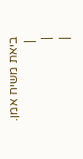ביאת משיח אמן.
 |
|
|